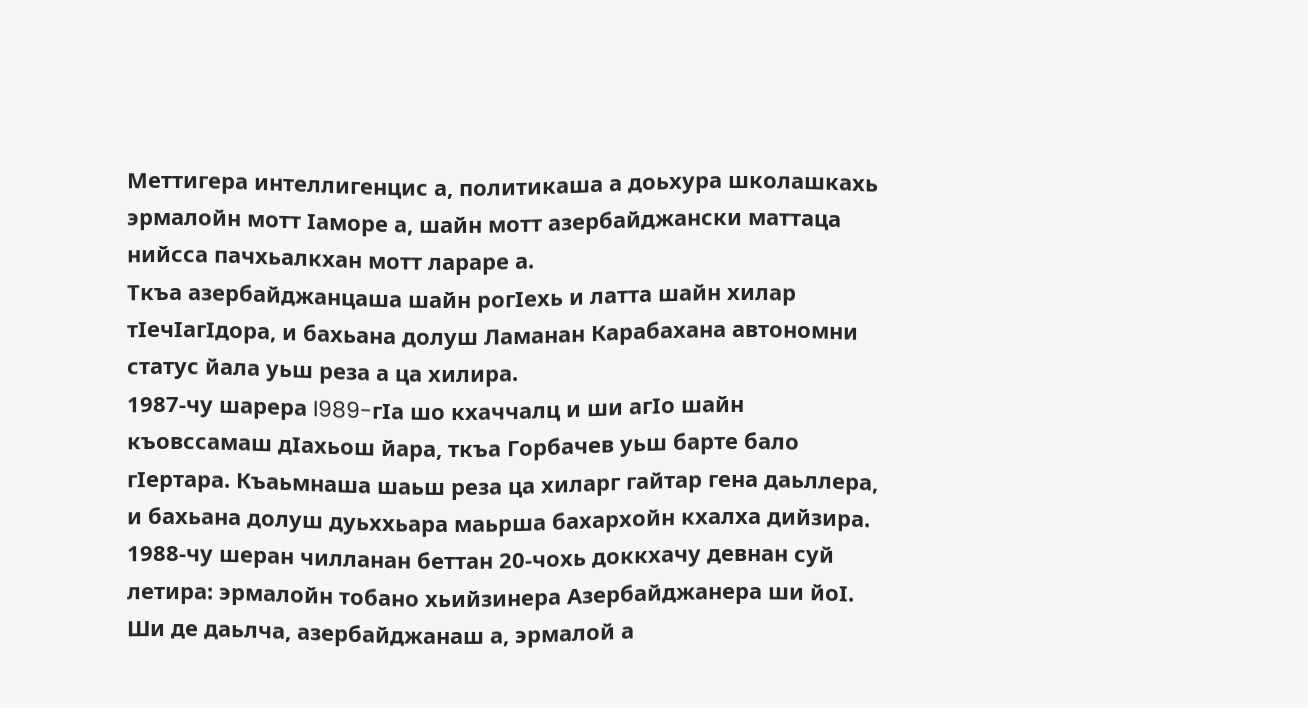Меттигера интеллигенцис а, политикаша а доьхура школашкахь эрмалойн мотт Iаморе а, шайн мотт азербайджански маттаца нийсса пачхьалкхан мотт лараре а.
Ткъа азербайджанцаша шайн рогIехь и латта шайн хилар тIечIагIдора, и бахьана долуш Ламанан Карабахана автономни статус йала уьш реза а ца хилира.
1987-чу шарера I989-гIа шо кхаччалц и ши агIо шайн къовссамаш дIахьош йара, ткъа Горбачев уьш барте бало гIертара. Къаьмнаша шаьш реза ца хиларг гайтар гена даьллера, и бахьана долуш дуьххьара маьрша бахархойн кхалха дийзира.
1988-чу шеран чилланан беттан 20-чохь доккхачу девнан суй летира: эрмалойн тобано хьийзинера Азербайджанера ши йоI. Ши де даьлча, азербайджанаш а, эрмалой а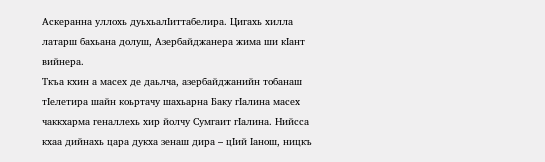Аскеранна уллохь дуьхьалIиттабелира. Цигахь хилла латарш бахьана долуш, Азербайджанера жима ши кIант вийнера.
Ткъа кхин а масех де даьлча, азербайджанийн тобанаш тIелетира шайн коьртачу шахьарна Баку гIалина масех чаккхарма геналлехь хир йолчу Сумгаит гIалина. Нийсса кхаа дийнахь цара дукха зенаш дира – цIий Iанош, ницкъ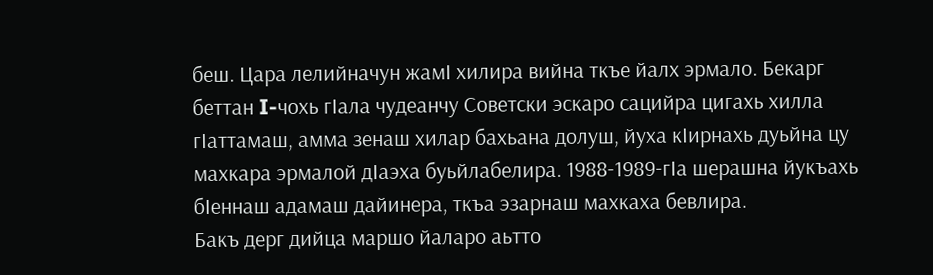беш. Цара лелийначун жамI хилира вийна ткъе йалх эрмало. Бекарг беттан I-чохь гIала чудеанчу Советски эскаро сацийра цигахь хилла гIаттамаш, амма зенаш хилар бахьана долуш, йуха кIирнахь дуьйна цу махкара эрмалой дIаэха буьйлабелира. 1988-1989-гIа шерашна йукъахь бIеннаш адамаш дайинера, ткъа эзарнаш махкаха бевлира.
Бакъ дерг дийца маршо йаларо аьтто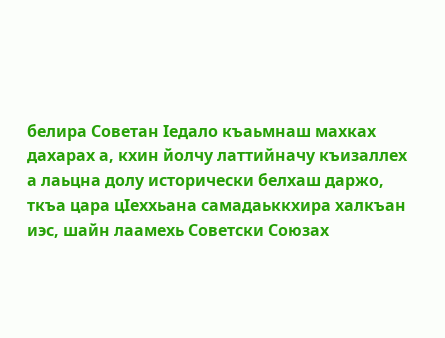белира Советан Iедало къаьмнаш махках дахарах а, кхин йолчу латтийначу къизаллех а лаьцна долу исторически белхаш даржо, ткъа цара цIеххьана самадаьккхира халкъан иэс, шайн лаамехь Советски Союзах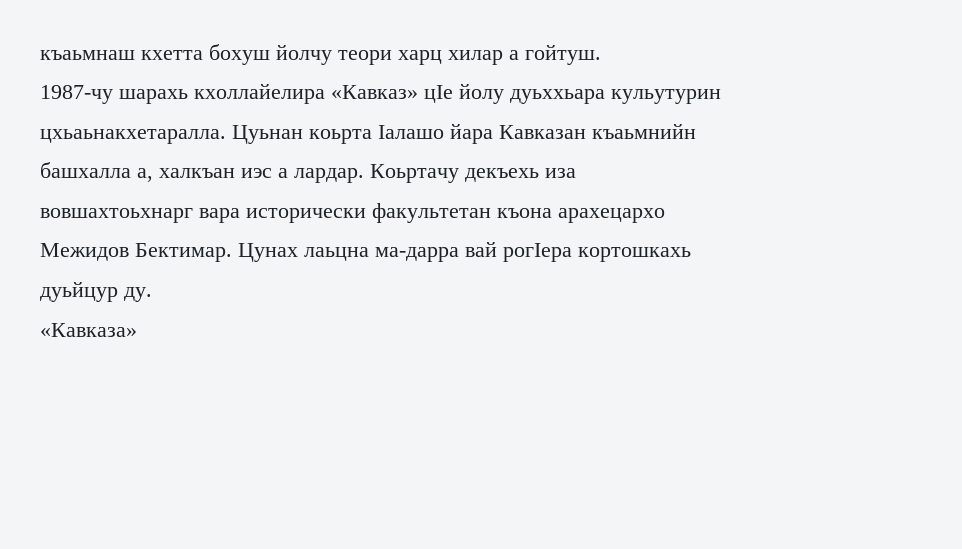къаьмнаш кхетта бохуш йолчу теори харц хилар а гойтуш.
1987-чу шарахь кхоллайелира «Кавказ» цIе йолу дуьххьара кульутурин цхьаьнакхетаралла. Цуьнан коьрта Iалашо йара Кавказан къаьмнийн башхалла а, халкъан иэс а лардар. Коьртачу декъехь иза вовшахтоьхнарг вара исторически факультетан къона арахецархо Межидов Бектимар. Цунах лаьцна ма-дарра вай рогIера кортошкахь дуьйцур ду.
«Кавказа»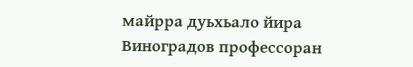майрра дуьхьало йира Виноградов профессоран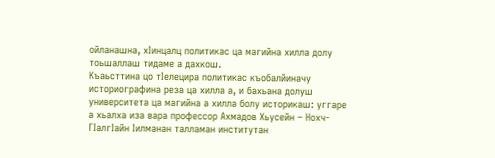ойланашна, хIинцалц политикас ца магийна хилла долу тоьшаллаш тидаме а дахкош.
Къаьсттина цо тIелецира политикас къобалйиначу историографина реза ца хилла а, и бахьана долуш университета ца магийна а хилла болу историкаш: уггаре а хьалха иза вара профессор Ахмадов Хьусейн – Нохч-ГIалгIайн Iилманан талламан институтан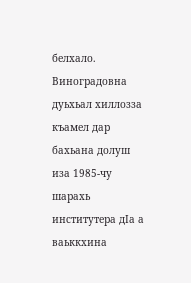белхало. Виноградовна дуьхьал хиллозза къамел дар бахьана долуш иза 1985-чу шарахь институтера дIа а ваьккхина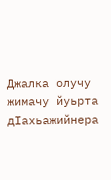Джалка олучу жимачу йуьрта дIахьажийнера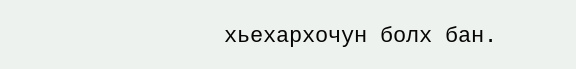хьехархочун болх бан.